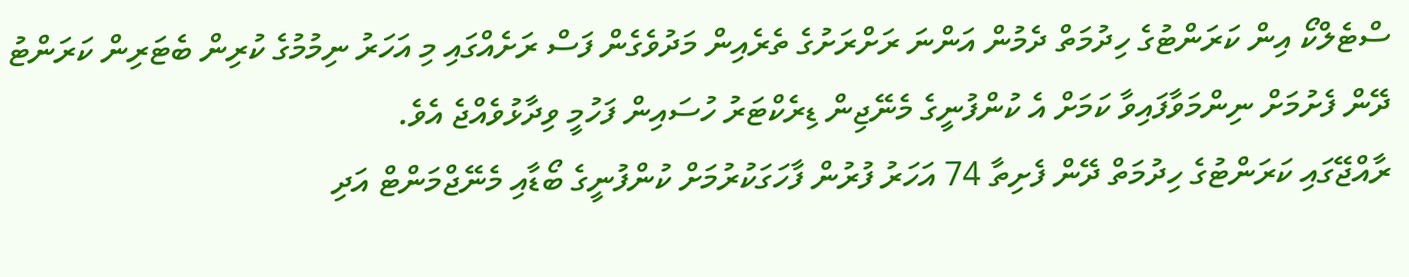ސްޓެލްކޯ އިން ކަރަންޓުގެ ހިދުމަތް ދެމުން އަންނަ ރަށްރަށުގެ ތެރެއިން މަދުވެގެން ފަސް ރަށެއްގައި މި އަހަރު ނިމުމުގެ ކުރިން ބެޓަރިން ކަރަންޓު ދޭން ފެށުމަށް ނިންމަވާފައިވާ ކަމަށް އެ ކުންފުނީގެ މެނޭޖިން ޑިރެކްޓަރު ހުސައިން ފަހުމީ ވިދާޅުވެއްޖެ އެވެ.
ރާއްޖޭގައި ކަރަންޓުގެ ހިދުމަތް ދޭން ފެށިތާ 74 އަހަރު ފުރުން ފާހަގަކުރުމަށް ކުންފުނީގެ ބޯޑާއި މެނޭޖްމަންޓް އަދި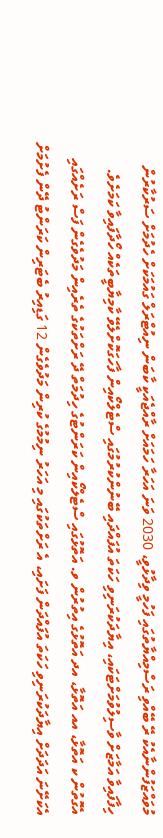މުވައްޒަފުންނާއެކު ރޭ ބޭއްވި ރަސްމިއްޔާތުގައި ފަހުމީ ވިދާޅުވީ، 2030 ވަނަ އަހަރާ ހަމައަށް ރާއްޖެއަކީ ކާބަން ނިއުޓްރަލް ގައުމަކަށް ހެދުމަށް ސަރުކާރުން ހިފާފައިވާ އަމާޒަށް ވާސިލުވުމަށްޓަކައި، އިޔާދަކުރަނިވި ހަކަތަ އުފައްދައި ބޭނުންކުރުމުގައި ސްޓެލްކޯއިން ފާހަގަކޮށްލެވޭ ކާމިޔާބީތަކެއް ހޯދާފައިވާ ކަމަށެވެ.
އެގޮތުން ކ އަތޮޅާ، އއ އަތޮޅާ، އދ އަތޮޅުގެ އިތުރުން ވ. އަތޮޅުގައި ސްޓެލްކޯއިން ކަރަންޓުގެ ހިދުމަތް ދޭ ރަށްތަކުގެ ތެރެއިން މަދުވެގެން ފަސް ރަށެއްގައި އެކަށޭނަ އަދަދަށް އިޔާދަކުރަނިވި ހަކަތަ އުފައްދަން ފަށައި، އެ ރަށްތަކުގައި މި އަހަރު ނިމުމުގެ ކުރިން މަދުވެގެން 12 ގަޑިއިރު ބެޓަރިން ކަރަންޓު ދޭން ފެށުމަށް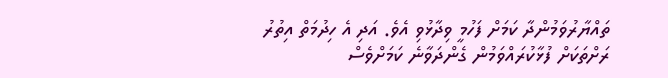ތައްޔާރުވަމުންދާ ކަމަށް ފަހުމީ ވިދާޅުވި އެވެ. އަދި އެ ހިދުމަތް އިތުރު ރަށްތަކަށް ފުޅާކުރައްވަމުން ގެންދަވާނެ ކަމަށްވެސް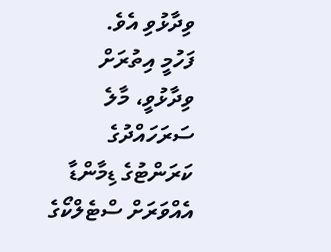ވިދާޅުވި އެވެ.
ފަހުމީ އިތުރަށް ވިދާޅުވީ، މާލެ ސަރަހައްދުގެ ކަރަންޓުގެ ޑިމާންޑާ އެއްވަރަށް ސްޓެލްކޯގެ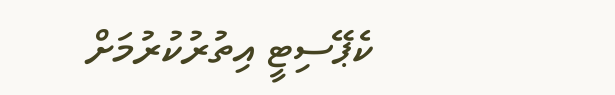ކެޕޭސިޓީ އިތުރުކުރުމަށް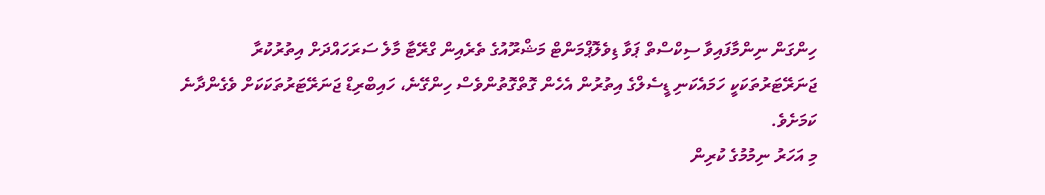ހިންގަން ނިންމާފައިވާ ސިކްސްތް ޕަވާ ޑިވެލޮޕްމަންޓް މަޝްރޫއުގެ ތެރެއިން ގްރޭޓާ މާލެ ސަރަހައްދަށް އިތުރުކުރާ ޖަނަރޭޓަރުތަކަކީ ހަމައެކަނި ޑީސެލްގެ އިތުރުން އެހެން ގޮތްގޮތުންވެސް ހިންގޭނެ، ހައިބްރިޑް ޖަނަރޭޓަރުތަކަކަށް ވެގެންދާނެ ކަމަށެވެ.
މި އަހަރު ނިމުމުގެ ކުރިން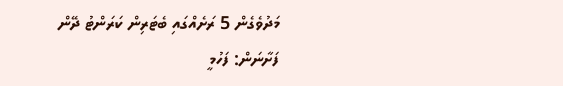މަދުވެގެން 5 ރަށެއްގައި ބެޓަރިން ކަރަންޓު ދޭން ފަށާނަން: ފަހުމީ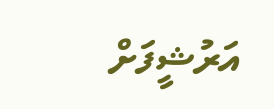އަރުޝީފަށް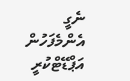ނެގީ
އެންމެފަހުން އަޕްޑޭޓްކުރީ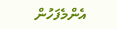އެންމެފަހުން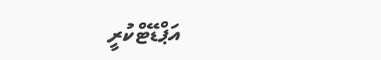އަޕްޑޭޓްކުރީ